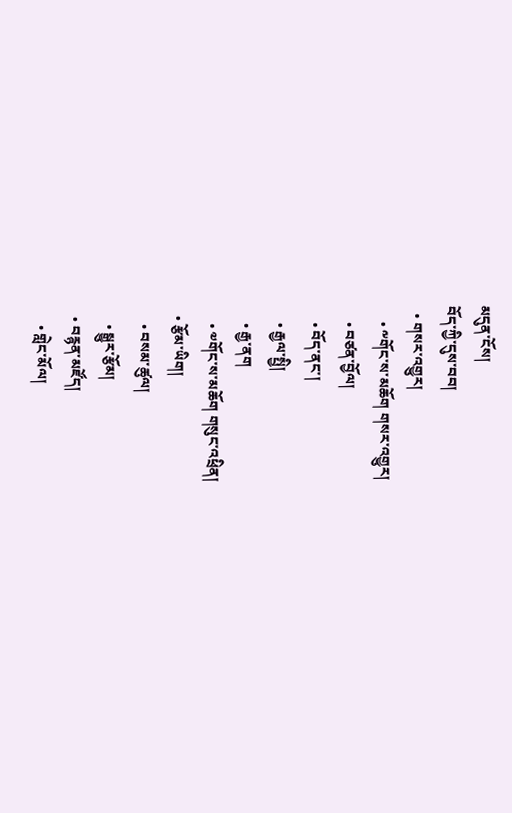མདུན་ངོས།
བོད་ཀྱི་དུས་བབ།
  • གསར་འགྱུར།
    • ༸གོང་ས་མཆོག གསར་འགྱུར།
    • བཙན་བྱོལ།
    • བོད་ནང་།
    • རྒྱལ་སྤྱི།
    • རྒྱ་ནག
    • ༧གོང་ས་མཆོག གསུང་འཕྲིན།
  • རྩོམ་ཡིག།
    • བསམ་ཚུལ།
    • སྒྱུར་རྩོམ།
  • བརྙན་མཛོད།
    • གླེང་མོལ།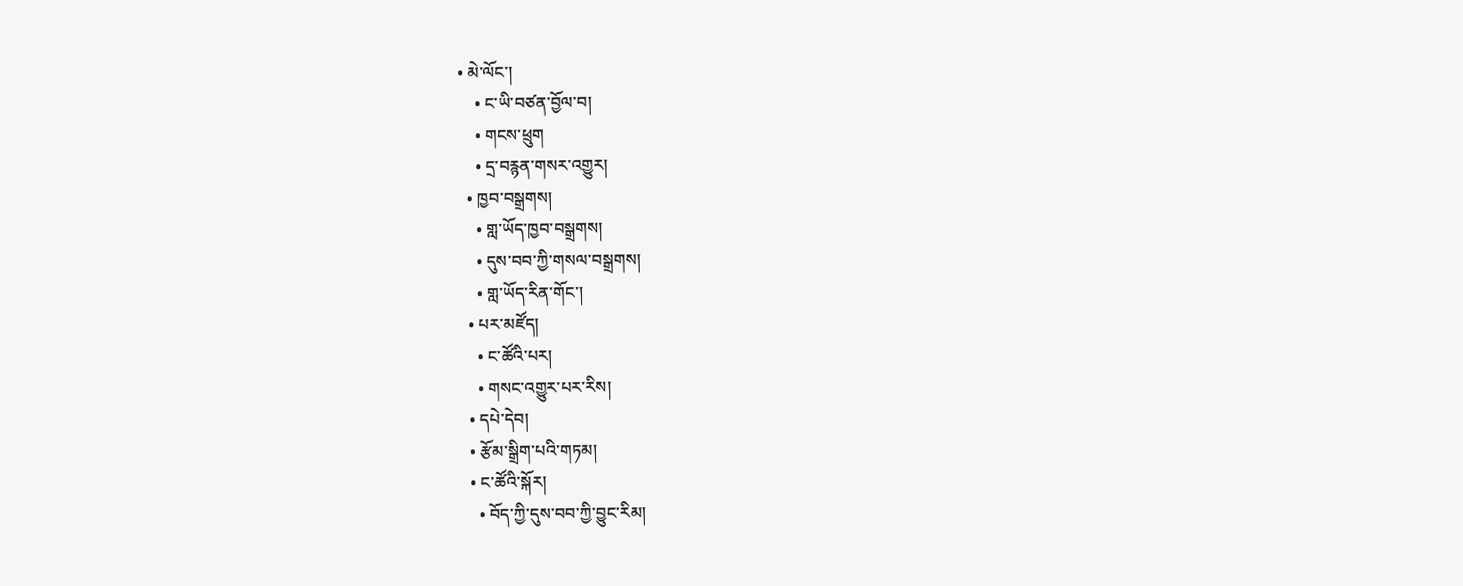• མེ་ལོང་།
    • ང་ཡི་བཙན་བྱོལ་བ།
    • གངས་ཕྲུག
    • དྲ་བརྙན་གསར་འགྱུར།
  • ཁྱབ་བསྒྲགས།
    • གླ་ཡོད་ཁྱབ་བསྒྲགས།
    • དུས་བབ་ཀྱི་གསལ་བསྒྲགས།
    • གླ་ཡོད་རིན་གོང་།
  • པར་མཛོད།
    • ང་ཚོའི་པར།
    • གསང་འགྱུར་པར་རིས།
  • དཔེ་དེབ།
  • རྩོམ་སྒྲིག་པའི་གཏམ།
  • ང་ཚོའི་སྐོར།
    • བོད་ཀྱི་དུས་བབ་ཀྱི་བྱུང་རིམ།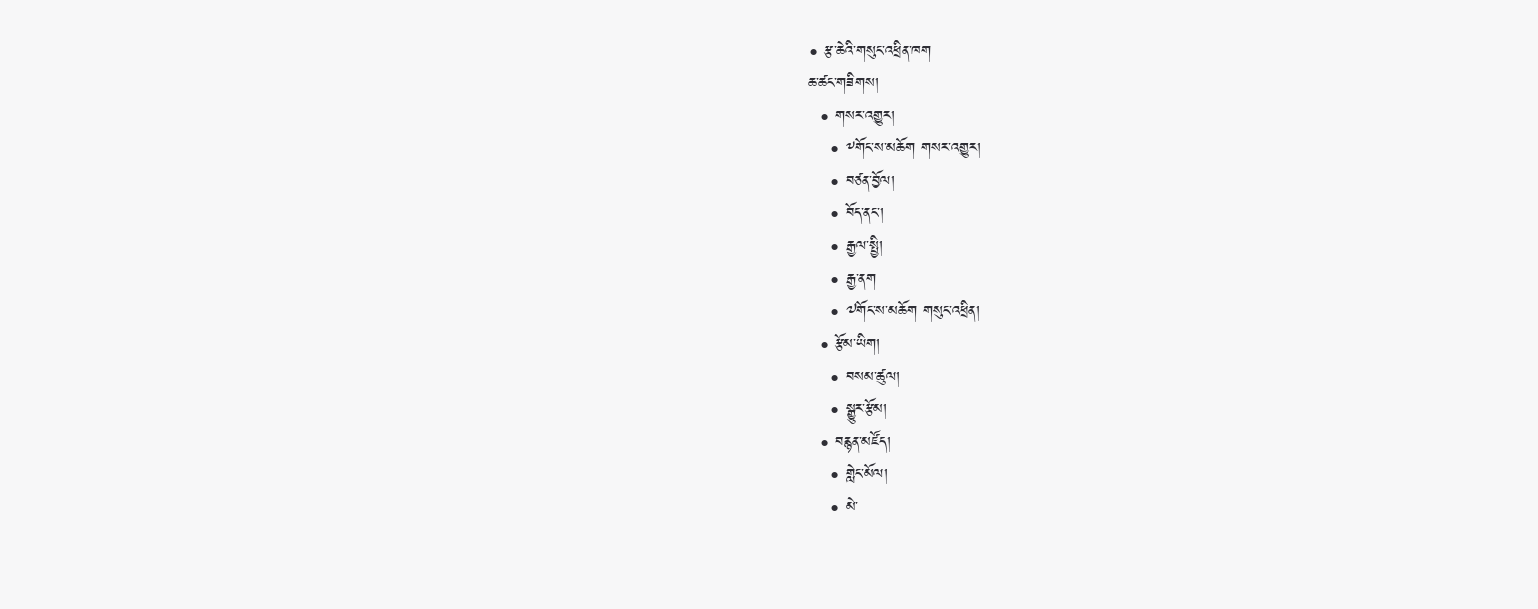• རྩ་ཆེའི་གསུང་འཕྲིན་ཁག
ཆ་ཚང་གཟིགས།
  • གསར་འགྱུར།
    • ༸གོང་ས་མཆོག གསར་འགྱུར།
    • བཙན་བྱོལ།
    • བོད་ནང་།
    • རྒྱལ་སྤྱི།
    • རྒྱ་ནག
    • ༧གོང་ས་མཆོག གསུང་འཕྲིན།
  • རྩོམ་ཡིག།
    • བསམ་ཚུལ།
    • སྒྱུར་རྩོམ།
  • བརྙན་མཛོད།
    • གླེང་མོལ།
    • མེ་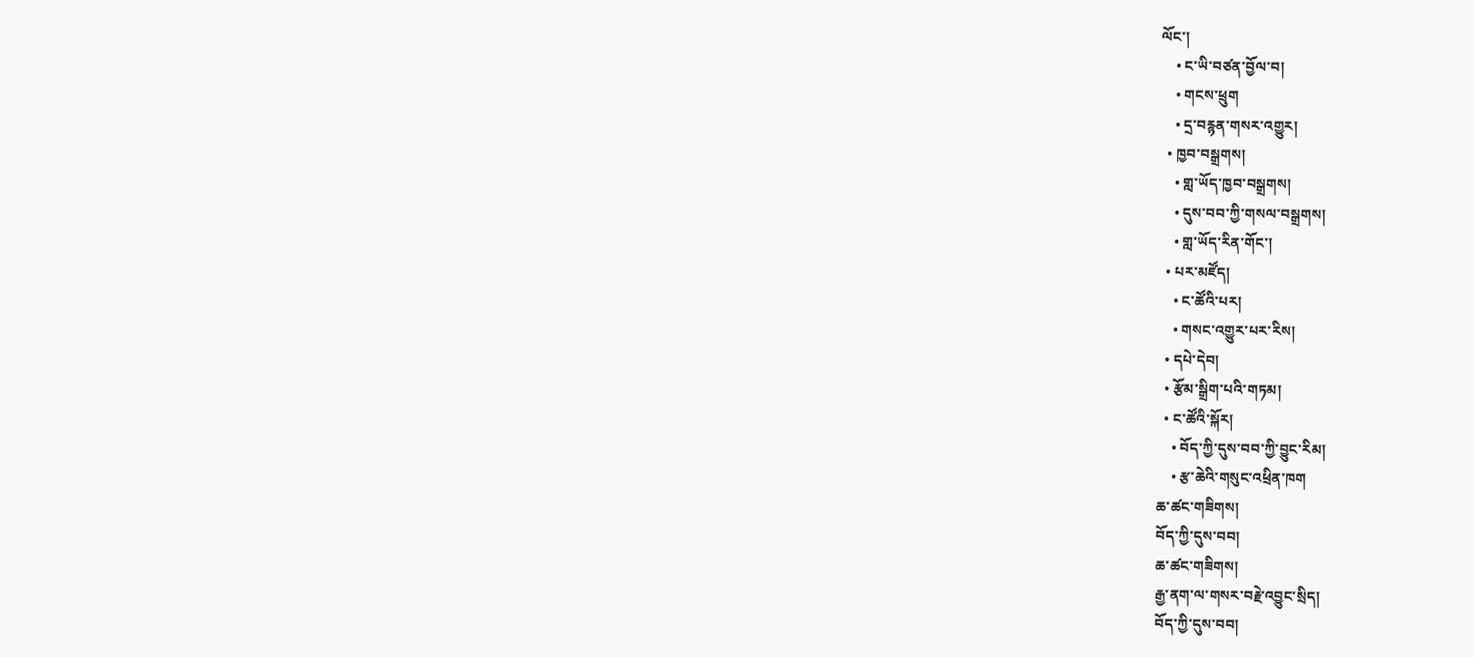ལོང་།
    • ང་ཡི་བཙན་བྱོལ་བ།
    • གངས་ཕྲུག
    • དྲ་བརྙན་གསར་འགྱུར།
  • ཁྱབ་བསྒྲགས།
    • གླ་ཡོད་ཁྱབ་བསྒྲགས།
    • དུས་བབ་ཀྱི་གསལ་བསྒྲགས།
    • གླ་ཡོད་རིན་གོང་།
  • པར་མཛོད།
    • ང་ཚོའི་པར།
    • གསང་འགྱུར་པར་རིས།
  • དཔེ་དེབ།
  • རྩོམ་སྒྲིག་པའི་གཏམ།
  • ང་ཚོའི་སྐོར།
    • བོད་ཀྱི་དུས་བབ་ཀྱི་བྱུང་རིམ།
    • རྩ་ཆེའི་གསུང་འཕྲིན་ཁག
ཆ་ཚང་གཟིགས།
བོད་ཀྱི་དུས་བབ།
ཆ་ཚང་གཟིགས།
རྒྱ་ནག་ལ་གསར་བརྗེ་འབྱུང་སྲིད།
བོད་ཀྱི་དུས་བབ།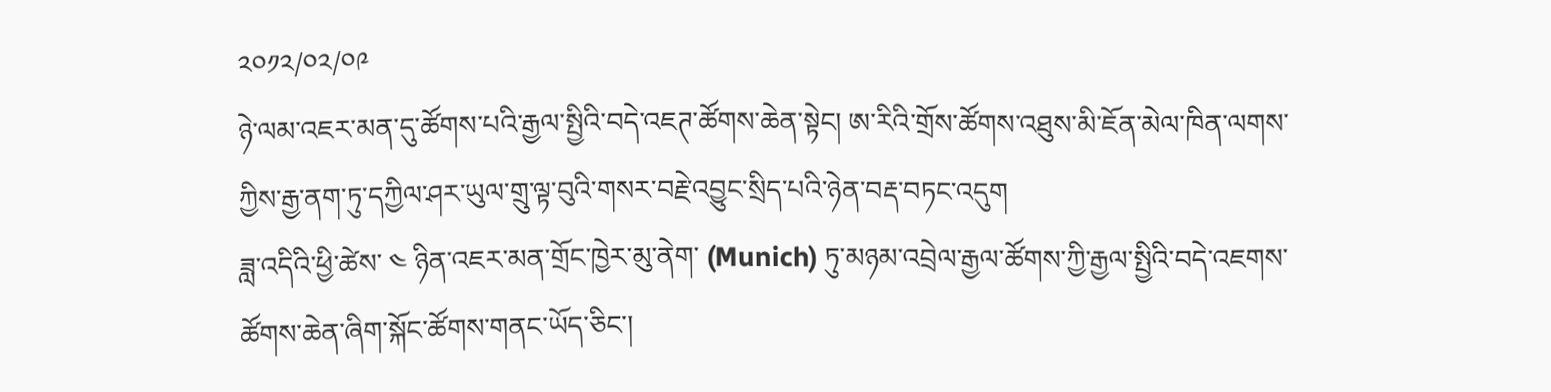༢༠༡༢/༠༢/༠༩
ཉེ་ལམ་འཇར་མན་དུ་ཚོགས་པའི་རྒྱལ་སྤྱིའི་བདེ་འཇཊ་ཚོགས་ཆེན་སྟེང། ཨ་རིའི་གྲོས་ཚོགས་འཐུས་མི་ཇོན་མེལ་ཁིན་ལགས་ཀྱིས་རྒྱ་ནག་ཏུ་དཀྱིལ་ཤར་ཡུལ་གྲུ་ལྟ་བུའི་གསར་བརྗེ་འབྱུང་སྲིད་པའི་ཉེན་བརྡ་བཏང་འདུག
ཟླ་འདིའི་ཕྱི་ཚེས་ ༤ ཉིན་འཇར་མན་གྲོང་ཁྱེར་མུ་ནེག་ (Munich) ཏུ་མཉམ་འབྲེལ་རྒྱལ་ཚོགས་ཀྱི་རྒྱལ་སྤྱིའི་བདེ་འཇགས་ཚོགས་ཆེན་ཞིག་སྐོང་ཚོགས་གནང་ཡོད་ཅིང་།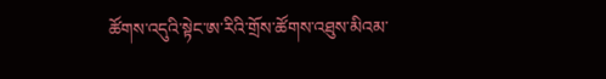ཚོགས་འདུའི་སྟེང་ཨ་རིའི་གྲོས་ཚོགས་འཐུས་མིའམ་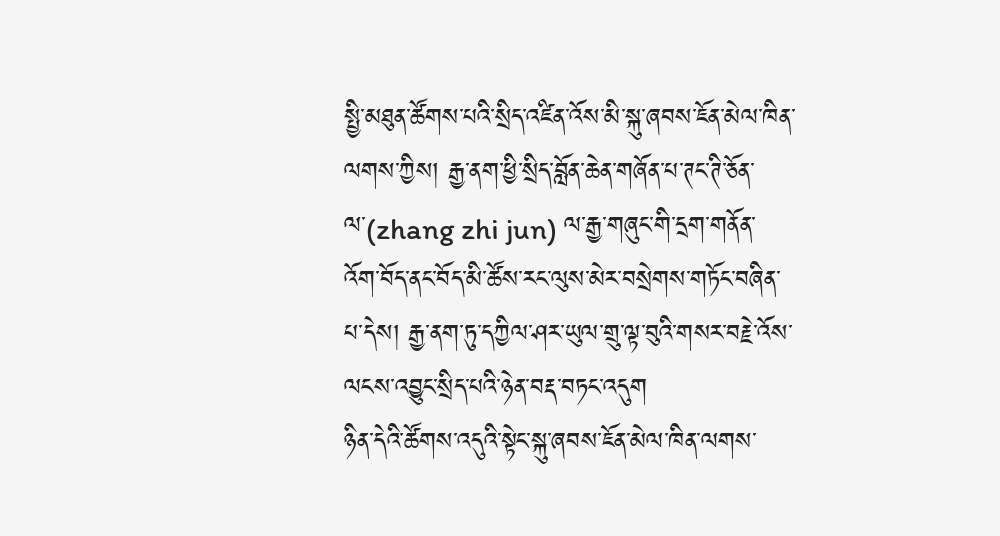སྤྱི་མཐུན་ཚོགས་པའི་སྲིད་འཛིན་འོས་མི་སྐུ་ཞབས་ཇོན་མེལ་ཁིན་ལགས་ཀྱིས། རྒྱ་ནག་ཕྱི་སྲིད་བློན་ཆེན་གཞོན་པ་ཊང་ཊི་ཅོན་ལ་(zhang zhi jun) ལ་རྒྱ་གཞུང་གི་དྲག་གནོན་འོག་བོད་ནང་བོད་མི་ཚོས་རང་ལུས་མེར་བསྲེགས་གཏོང་བཞིན་པ་དེས། རྒྱ་ནག་ཏུ་དཀྱིལ་ཤར་ཡུལ་གྲུ་ལྟ་བུའི་གསར་བརྗེ་འོས་ལངས་འབྱུང་སྲིད་པའི་ཉེན་བརྡ་བཏང་འདུག
ཉིན་དེའི་ཚོགས་འདུའི་སྟེང་སྐུ་ཞབས་ཇོན་མེལ་ཁིན་ལགས་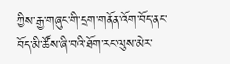ཀྱིས་རྒྱ་གཞུང་གི་དྲག་གནོན་འོག་བོད་ནང་བོད་མི་ཚོས་ཞི་བའི་ཐོག་རང་ལུས་མེར་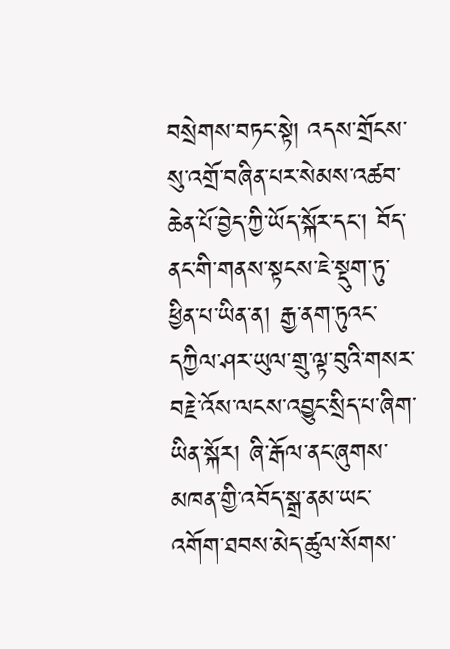བསྲེགས་བཏང་སྟེ། འདས་གྲོངས་སུ་འགྲོ་བཞིན་པར་སེམས་འཚབ་ཆེན་པོ་བྱེད་ཀྱི་ཡོད་སྐོར་དང་། བོད་ནང་གི་གནས་སྟངས་ཇེ་སྡུག་ཏུ་ཕྱིན་པ་ཡིན་ན། རྒྱ་ནག་ཏུའང་དཀྱིལ་ཤར་ཡུལ་གྲུ་ལྟ་བུའི་གསར་བརྗེ་འོས་ལངས་འབྱུང་སྲིད་པ་ཞིག་ཡིན་སྐོར། ཞི་རྒོལ་ནང་ཞུགས་མཁན་གྱི་འབོད་སྒྲ་ནམ་ཡང་འགོག་ཐབས་མེད་ཚུལ་སོགས་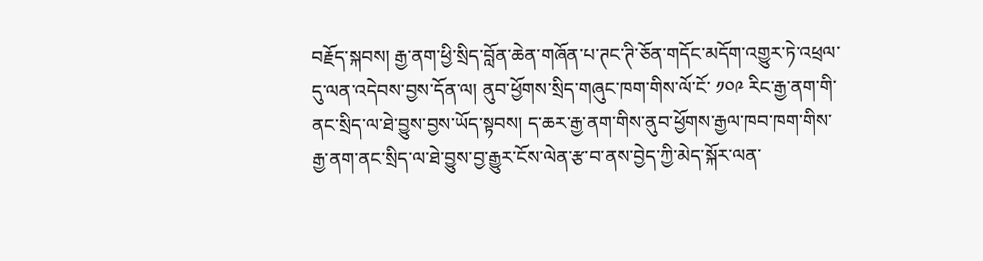བརྗོད་སྐབས། རྒྱ་ནག་ཕྱི་སྲིད་བློན་ཆེན་གཞོན་པ་ཊང་ཊི་ཅོན་གདོང་མདོག་འགྱུར་ཏེ་འཕྲལ་དུ་ལན་འདེབས་བྱས་དོན་ལ། ནུབ་ཕྱོགས་སྲིད་གཞུང་ཁག་གིས་ལོ་ངོ་ ༡༠༩ རིང་རྒྱ་ནག་གི་ནང་སྲིད་ལ་ཐེ་བྱུས་བྱས་ཡོད་སྟབས། ད་ཆར་རྒྱ་ནག་གིས་ནུབ་ཕྱོགས་རྒྱལ་ཁབ་ཁག་གིས་རྒྱ་ནག་ནང་སྲིད་ལ་ཐེ་བྱུས་བྱ་རྒྱུར་ངོས་ལེན་རྩ་བ་ནས་བྱེད་ཀྱི་མེད་སྐོར་ལན་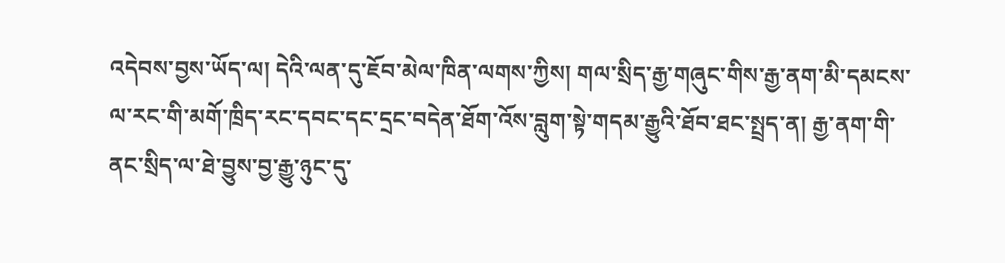འདེབས་བྱས་ཡོད་ལ། དེའི་ལན་དུ་ཇོབ་མེལ་ཁིན་ལགས་ཀྱིས། གལ་སྲིད་རྒྱ་གཞུང་གིས་རྒྱ་ནག་མི་དམངས་ལ་རང་གི་མགོ་ཁྲིད་རང་དབང་དང་དྲང་བདེན་ཐོག་འོས་བླུག་སྟེ་གདམ་རྒྱུའི་ཐོབ་ཐང་སྤྲད་ན། རྒྱ་ནག་གི་ནང་སྲིད་ལ་ཐེ་བྱུས་བྱ་རྒྱུ་ཉུང་དུ་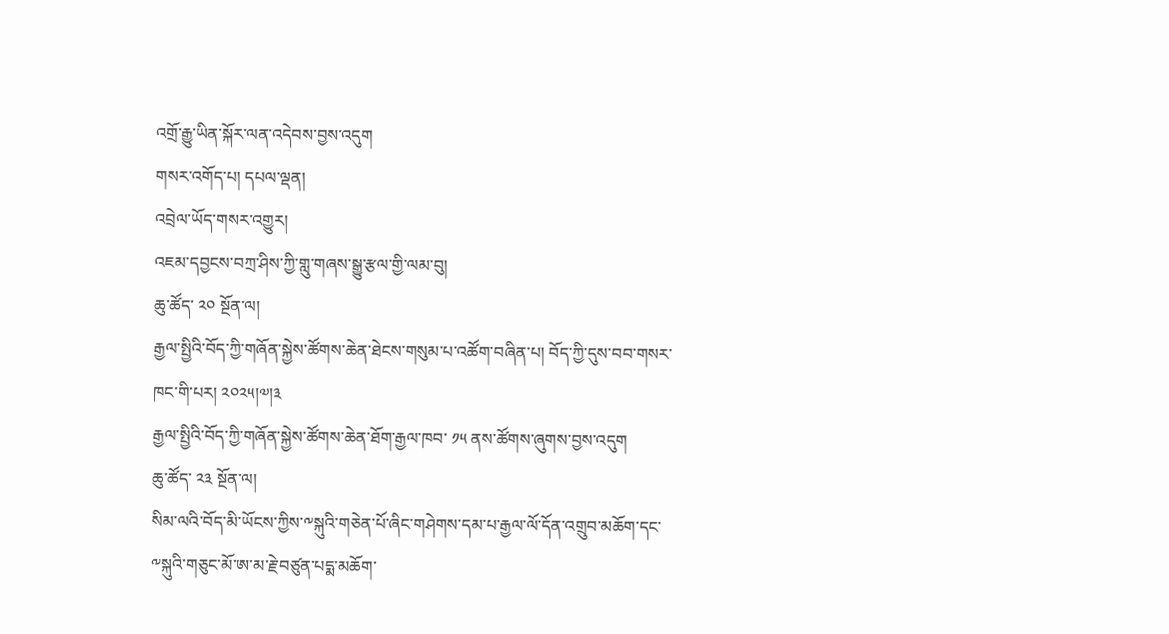འགྲོ་རྒྱུ་ཡིན་སྐོར་ལན་འདེབས་བྱས་འདུག
གསར་འགོད་པ། དཔལ་ལྡན།
འབྲེལ་ཡོད་གསར་འགྱུར།
འཇམ་དབྱངས་བཀྲ་ཤིས་ཀྱི་གླུ་གཞས་སྒྱུ་རྩལ་གྱི་ལམ་བུ།
ཆུ་ཚོད་ ༢༠ སྔོན་ལ།
རྒྱལ་སྤྱིའི་བོད་ཀྱི་གཞོན་སྐྱེས་ཚོགས་ཆེན་ཐེངས་གསུམ་པ་འཚོག་བཞིན་པ། བོད་ཀྱི་དུས་བབ་གསར་ཁང་གི་པར། ༢༠༢༥།༧།༣
རྒྱལ་སྤྱིའི་བོད་ཀྱི་གཞོན་སྐྱེས་ཚོགས་ཆེན་ཐོག་རྒྱལ་ཁབ་ ༡༥ ནས་ཚོགས་ཞུགས་བྱས་འདུག
ཆུ་ཚོད་ ༢༣ སྔོན་ལ།
སིམ་ལའི་བོད་མི་ཡོངས་ཀྱིས་༸སྐུའི་གཅེན་པོ་ཞིང་གཤེགས་དམ་པ་རྒྱལ་ལོ་དོན་འགྲུབ་མཆོག་དང་༸སྐུའི་གཅུང་མོ་ཨ་མ་རྗེ་བཙུན་པདྨ་མཆོག་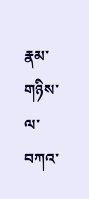རྣམ་གཉིས་ལ་བཀའ་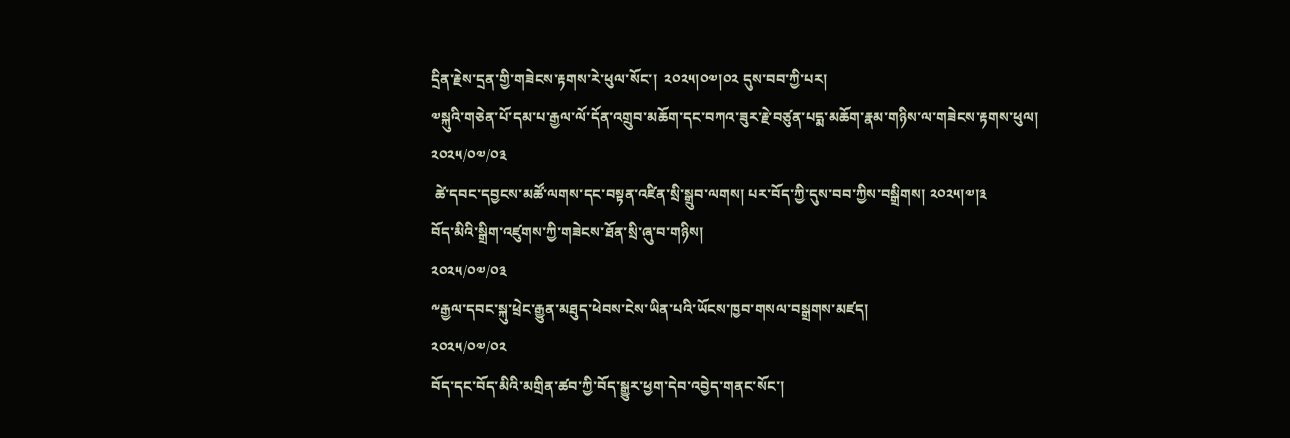དྲིན་རྗེས་དྲན་གྱི་གཟེངས་རྟགས་རེ་ཕུལ་སོང་།  ༢༠༢༥།༠༧།༠༢ དུས་བབ་ཀྱི་པར།
༧སྐུའི་གཅེན་པོ་དམ་པ་རྒྱལ་ལོ་དོན་འགྲུབ་མཆོག་དང་བཀའ་ཟུར་རྗེ་བཙུན་པདྨ་མཆོག་རྣམ་གཉིས་ལ་གཟེངས་རྟགས་ཕུལ།
༢༠༢༥/༠༧/༠༣
 ཚེ་དབང་དབྱངས་མཚོ་ལགས་དང་བསྟན་འཛིན་སྲི་སྒྲུབ་ལགས། པར་བོད་ཀྱི་དུས་བབ་ཀྱིས་བསྒྲིགས། ༢༠༢༥།༧།༣
བོད་མིའི་སྒྲིག་འཛུགས་ཀྱི་གཟེངས་ཐོན་སྲི་ཞུ་བ་གཉིས།
༢༠༢༥/༠༧/༠༣
༸རྒྱལ་དབང་སྐུ་ཕྲེང་རྒྱུན་མཐུད་ཕེབས་ངེས་ཡིན་པའི་ཡོངས་ཁྱབ་གསལ་བསྒྲགས་མཛད།
༢༠༢༥/༠༧/༠༢
བོད་དང་བོད་མིའི་མགྲིན་ཚབ་ཀྱི་བོད་སྒྱུར་ཕྱག་དེབ་འབྱེད་གནང་སོང་།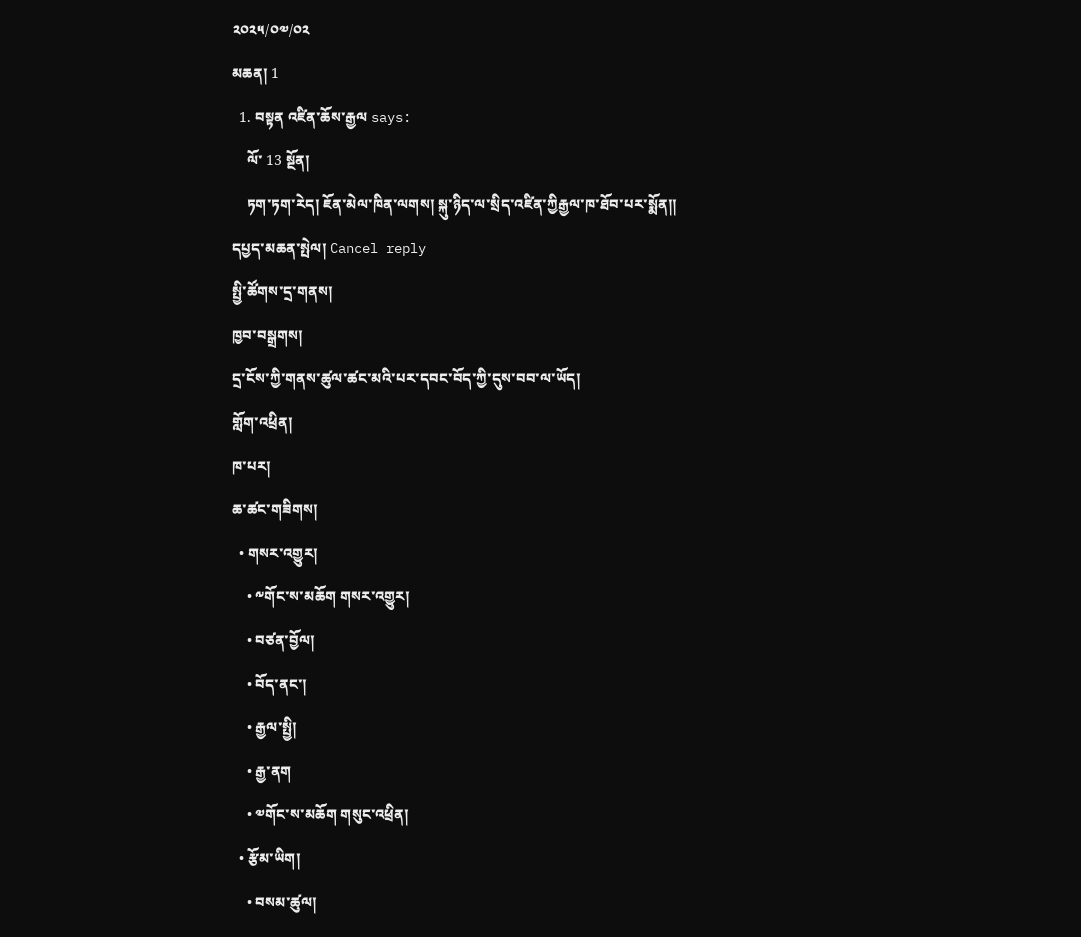༢༠༢༥/༠༧/༠༢
མཆན། 1
  1. བསྟན འཛིན་ཆོས་རྒྱལ says:
    ལོ་ 13 སྔོན།
    ཏག་ཏག་རེད། ཇོན་མེལ་ཁིན་ལགས། སྐུ་ཉིད་ལ་སྲིད་འཛིན་ཀྱིརྒྱལ་ཁ་ཐོབ་པར་སྨོན།།
དཔྱད་མཆན་སྤེལ། Cancel reply
སྤྱི་ཚོགས་དྲ་གནས།
ཁྱབ་བསྒྲགས།
དྲ་ངོས་ཀྱི་གནས་ཚུལ་ཚང་མའི་པར་དབང་བོད་ཀྱི་དུས་བབ་ལ་ཡོད།
གློག་འཕྲིན།
ཁ་པར།
ཆ་ཚང་གཟིགས།
  • གསར་འགྱུར།
    • ༸གོང་ས་མཆོག གསར་འགྱུར།
    • བཙན་བྱོལ།
    • བོད་ནང་།
    • རྒྱལ་སྤྱི།
    • རྒྱ་ནག
    • ༧གོང་ས་མཆོག གསུང་འཕྲིན།
  • རྩོམ་ཡིག།
    • བསམ་ཚུལ།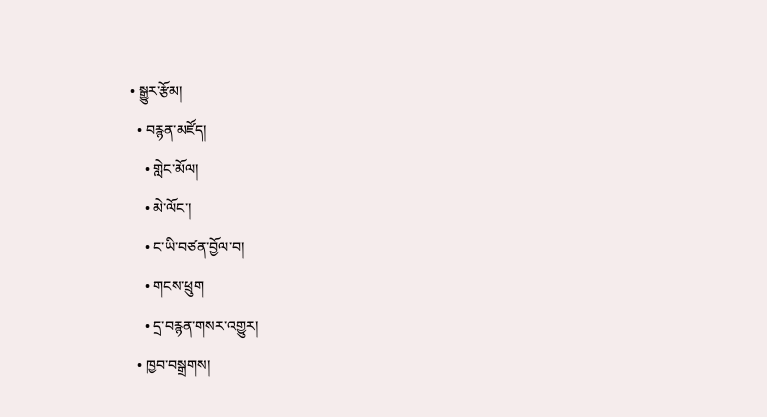• སྒྱུར་རྩོམ།
  • བརྙན་མཛོད།
    • གླེང་མོལ།
    • མེ་ལོང་།
    • ང་ཡི་བཙན་བྱོལ་བ།
    • གངས་ཕྲུག
    • དྲ་བརྙན་གསར་འགྱུར།
  • ཁྱབ་བསྒྲགས།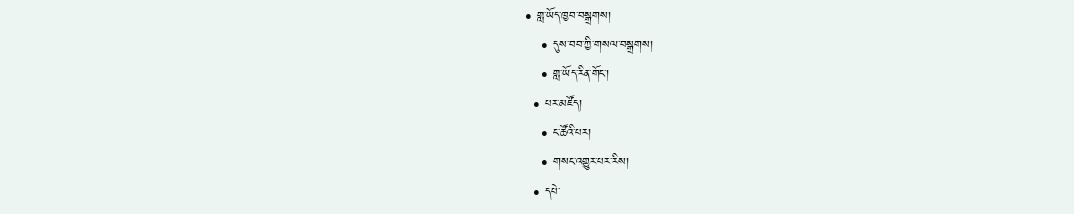• གླ་ཡོད་ཁྱབ་བསྒྲགས།
    • དུས་བབ་ཀྱི་གསལ་བསྒྲགས།
    • གླ་ཡོད་རིན་གོང་།
  • པར་མཛོད།
    • ང་ཚོའི་པར།
    • གསང་འགྱུར་པར་རིས།
  • དཔེ་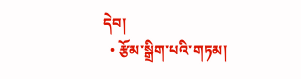དེབ།
  • རྩོམ་སྒྲིག་པའི་གཏམ།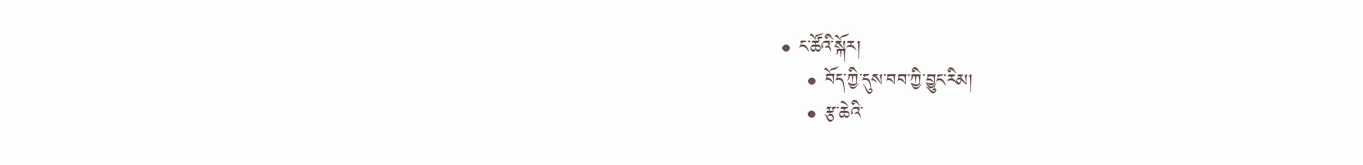• ང་ཚོའི་སྐོར།
    • བོད་ཀྱི་དུས་བབ་ཀྱི་བྱུང་རིམ།
    • རྩ་ཆེའི་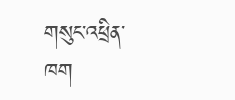གསུང་འཕྲིན་ཁག